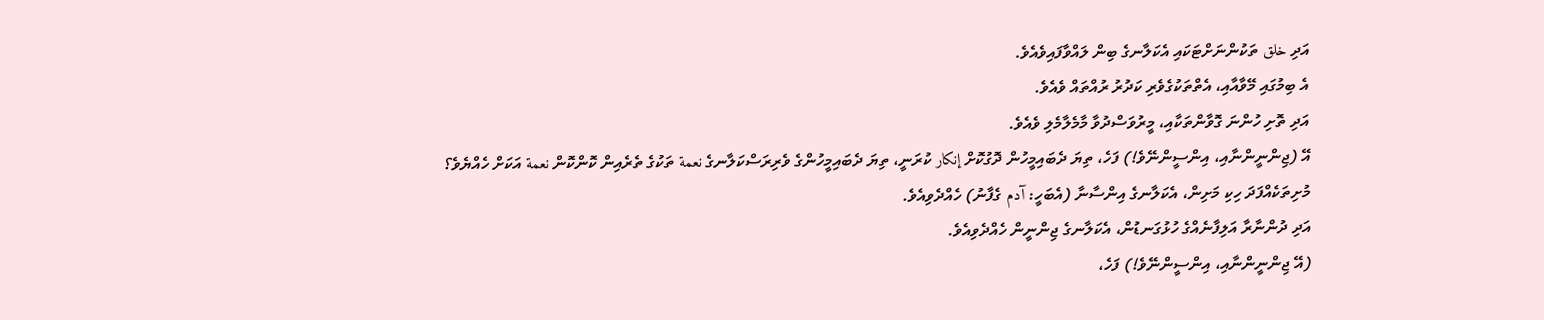އަދި خلق ތަކުންނަށްޓަކައި އެކަލާނގެ ބިން ލައްވާފައިވެއެވެ.
އެ ބިމުގައި މޭވާއާއި، އެތްތަކުގެވެރި ކަދުރު ރުއްތައް ވެއެވެ.
އަދި ތޮށި ހުންނަ ގޮވާންތަކާއި، މީރުވަސްދުވާ މާމެލާމެލި ވެއެވެ.
އޭ (ޖިންނީންނާއި، އިންސީންނޭވެ!) ފަހެ، ތިޔަ ދެބައިމީހުން ދޮގުކޮށް إنكار ކުރަނީ، ތިޔަ ދެބައިމީހުންގެ ވެރިރަސްކަލާނގެ نعمة ތަކުގެ ތެރެއިން ކޮންކޮން نعمة އަކަށް ހެއްޔެވެ؟
މުށިތަކެއްފަދަ ހިކި މަށިން، އެކަލާނގެ އިންސާނާ (އެބަހީ: آدم ގެފާނު) ހެއްދެވިއެވެ.
އަދި ދުންނާރާ އަލިފާނެއްގެ ހުޅުގަނޑުން، އެކަލާނގެ ޖިންނީން ހެއްދެވިއެވެ.
(އޭ ޖިންނީންނާއި، އިންސީންނޭވެ!) ފަހެ،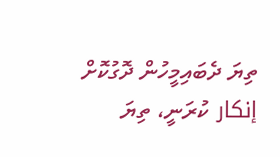ތިޔަ ދެބައިމީހުން ދޮގުކޮށް إنكار ކުރަނީ، ތިޔަ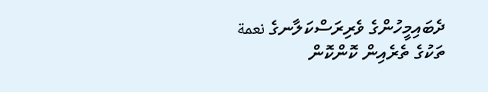ދެބައިމީހުންގެ ވެރިރަސްކަލާނގެ نعمة ތަކުގެ ތެރެއިން ކޮންކޮން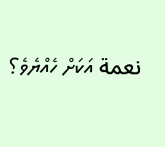نعمة އަކަށް ހެއްޔެވެ؟